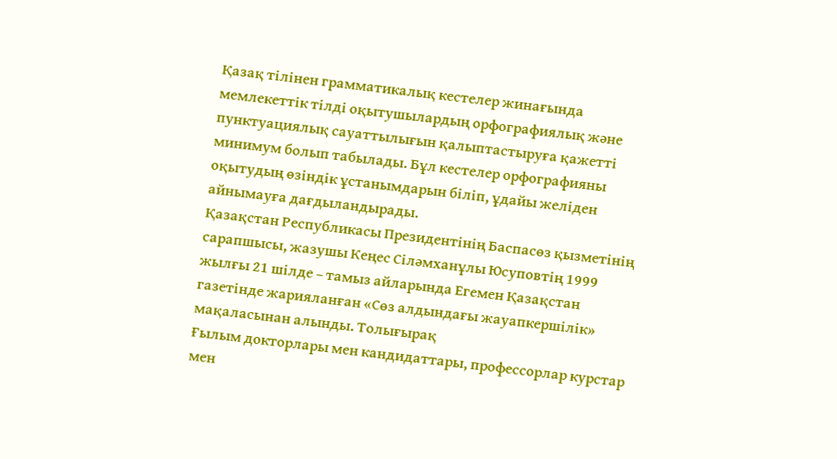Қазақ тілінен грамматикалық кестелер жинағында мемлекеттік тілді оқытушылардың орфографиялық және пунктуациялық сауаттылығын қалыптастыруға қажетті минимум болып табылады. Бұл кестелер орфографияны оқытудың өзіндік ұстанымдарын біліп, ұдайы желіден айнымауға дағдыландырады.
Қазақстан Республикасы Президентінің Баспасөз қызметінің сарапшысы, жазушы Кеңес Сіләмханұлы Юсуповтің 1999 жылғы 21 шілде – тамыз айларында Егемен Қазақстан газетінде жарияланған «Сөз алдындағы жауапкершілік» мақаласынан алынды. Толығырақ
Ғылым докторлары мен кандидаттары, профессорлар курстар мен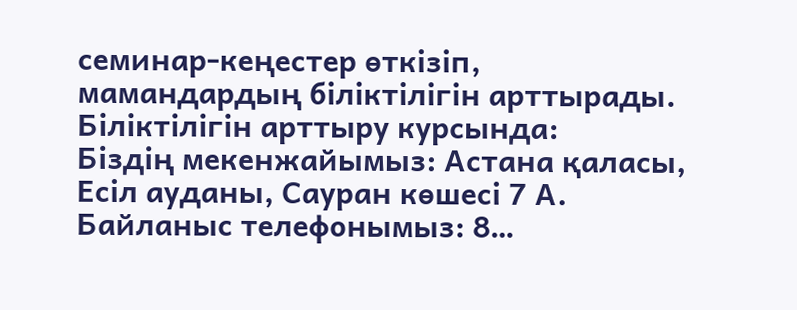семинар-кеңестер өткізіп, мамандардың біліктілігін арттырады.
Біліктілігін арттыру курсында:
Біздің мекенжайымыз: Астана қаласы, Есіл ауданы, Сауран көшесі 7 А.
Байланыс телефонымыз: 8…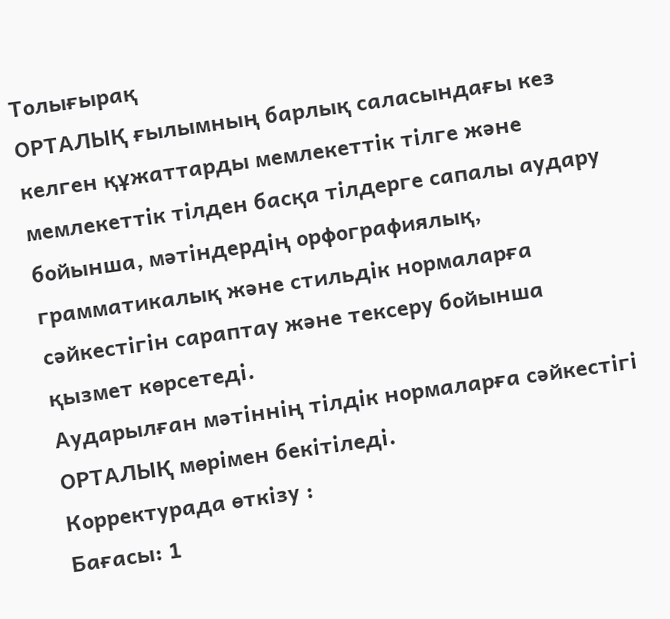Толығырақ
ОРТАЛЫҚ ғылымның барлық саласындағы кез келген құжаттарды мемлекеттік тілге және мемлекеттік тілден басқа тілдерге сапалы аудару бойынша, мәтіндердің орфографиялық, грамматикалық және стильдік нормаларға сәйкестігін сараптау және тексеру бойынша қызмет көрсетеді.
Аударылған мәтіннің тілдік нормаларға сәйкестігі ОРТАЛЫҚ мөрімен бекітіледі.
Корректурада өткізу :
Бағасы: 1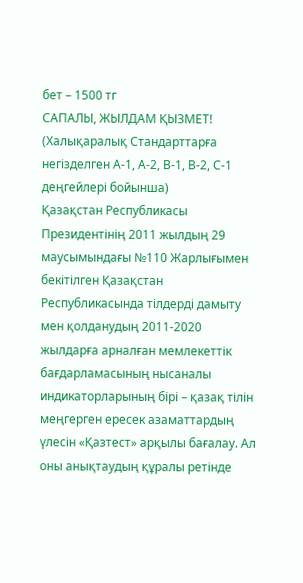бет – 1500 тг
САПАЛЫ, ЖЫЛДАМ ҚЫЗМЕТ!
(Халықаралық Стандарттарға негізделген А-1, А-2, В-1, В-2, С-1 деңгейлері бойынша)
Қазақстан Республикасы Президентінің 2011 жылдың 29 маусымындағы №110 Жарлығымен бекітілген Қазақстан Республикасында тілдерді дамыту мен қолданудың 2011-2020 жылдарға арналған мемлекеттік бағдарламасының нысаналы индикаторларының бірі – қазақ тілін меңгерген ересек азаматтардың үлесін «Қазтест» арқылы бағалау. Ал оны анықтаудың құралы ретінде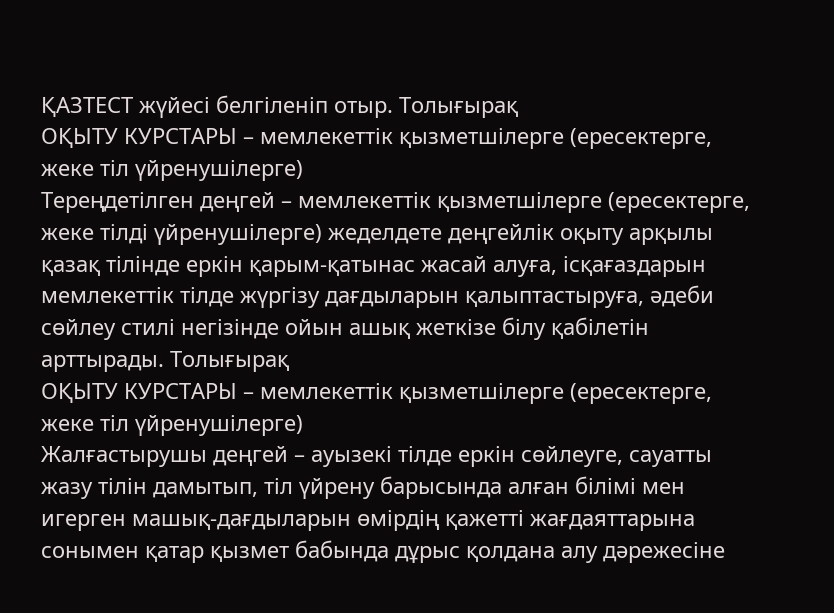ҚАЗТЕСТ жүйесі белгіленіп отыр. Толығырақ
ОҚЫТУ КУРСТАРЫ – мемлекеттік қызметшілерге (ересектерге, жеке тіл үйренушілерге)
Тереңдетілген деңгей – мемлекеттік қызметшілерге (ересектерге, жеке тілді үйренушілерге) жеделдете деңгейлік оқыту арқылы қазақ тілінде еркін қарым-қатынас жасай алуға, ісқағаздарын мемлекеттік тілде жүргізу дағдыларын қалыптастыруға, әдеби сөйлеу стилі негізінде ойын ашық жеткізе білу қабілетін арттырады. Толығырақ
ОҚЫТУ КУРСТАРЫ – мемлекеттік қызметшілерге (ересектерге, жеке тіл үйренушілерге)
Жалғастырушы деңгей – ауызекі тілде еркін сөйлеуге, сауатты жазу тілін дамытып, тіл үйрену барысында алған білімі мен игерген машық-дағдыларын өмірдің қажетті жағдаяттарына сонымен қатар қызмет бабында дұрыс қолдана алу дәрежесіне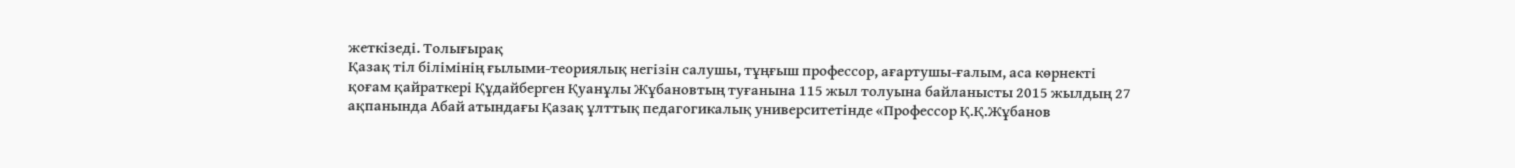жеткізеді. Толығырақ
Қазақ тіл білімінің ғылыми-теориялық негізін салушы, тұңғыш профессор, ағартушы-ғалым, аса көрнекті қоғам қайраткері Құдайберген Қуанұлы Жұбановтың туғанына 115 жыл толуына байланысты 2015 жылдың 27 ақпанында Абай атындағы Қазақ ұлттық педагогикалық университетінде «Профессор Қ.Қ.Жұбанов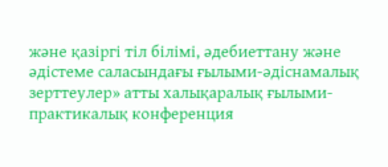және қазіргі тіл білімі, әдебиеттану және әдістеме саласындағы ғылыми-әдіснамалық зерттеулер» атты халықаралық ғылыми-практикалық конференция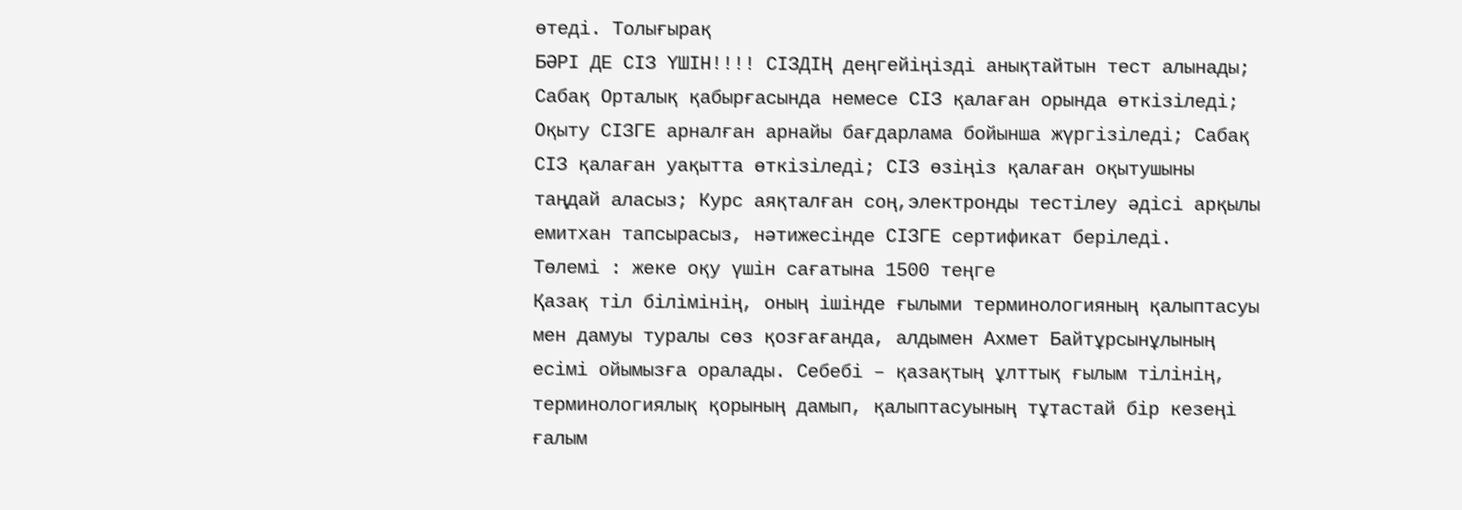өтеді. Толығырақ
БӘРІ ДЕ СІЗ ҮШІН!!!! СІЗДІҢ деңгейіңізді анықтайтын тест алынады; Сабақ Орталық қабырғасында немесе СІЗ қалаған орында өткізіледі; Оқыту СІЗГЕ арналған арнайы бағдарлама бойынша жүргізіледі; Сабақ СІЗ қалаған уақытта өткізіледі; СІЗ өзіңіз қалаған оқытушыны таңдай аласыз; Курс аяқталған соң,электронды тестілеу әдісі арқылы емитхан тапсырасыз, нәтижесінде СІЗГЕ сертификат беріледі.
Төлемі : жеке оқу үшін сағатына 1500 теңге
Қазақ тіл білімінің, оның ішінде ғылыми терминологияның қалыптасуы мен дамуы туралы сөз қозғағанда, алдымен Ахмет Байтұрсынұлының есімі ойымызға оралады. Себебі – қазақтың ұлттық ғылым тілінің, терминологиялық қорының дамып, қалыптасуының тұтастай бір кезеңі ғалым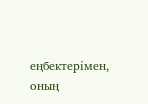еңбектерімен, оның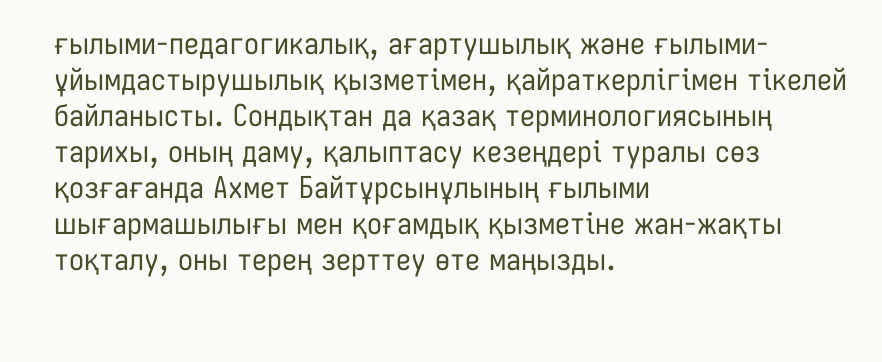ғылыми-педагогикалық, ағартушылық және ғылыми-ұйымдастырушылық қызметімен, қайраткерлігімен тікелей байланысты. Сондықтан да қазақ терминологиясының тарихы, оның даму, қалыптасу кезеңдері туралы сөз қозғағанда Ахмет Байтұрсынұлының ғылыми шығармашылығы мен қоғамдық қызметіне жан-жақты тоқталу, оны терең зерттеу өте маңызды.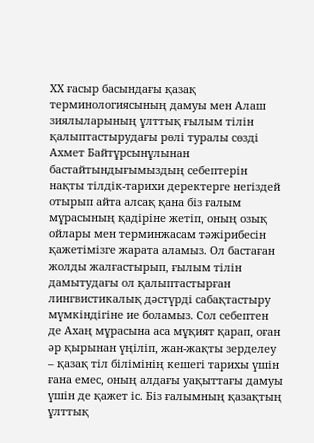ХХ ғасыр басындағы қазақ терминологиясының дамуы мен Алаш зиялыларының ұлттық ғылым тілін қалыптастырудағы рөлі туралы сөзді Ахмет Байтұрсынұлынан бастайтындығымыздың себептерін нақты тілдік-тарихи деректерге негіздей отырып айта алсақ қана біз ғалым мұрасының қадіріне жетіп, оның озық ойлары мен терминжасам тәжірибесін қажетімізге жарата аламыз. Ол бастаған жолды жалғастырып, ғылым тілін дамытудағы ол қалыптастырған лингвистикалық дәстүрді сабақтастыру мүмкіндігіне ие боламыз. Сол себептен де Ахаң мұрасына аса мұқият қарап, оған әр қырынан үңіліп, жан-жақты зерделеу – қазақ тіл білімінің кешегі тарихы үшін ғана емес, оның алдағы уақыттағы дамуы үшін де қажет іс. Біз ғалымның қазақтың ұлттық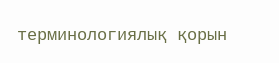терминологиялық қорын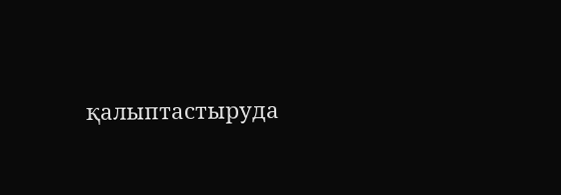қалыптастыруда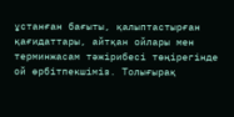ұстанған бағыты, қалыптастырған қағидаттары, айтқан ойлары мен терминжасам тәжірибесі төңірегінде ой өрбітпекшіміз. Толығырақ